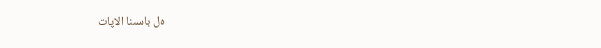ەل باسىنا الاپات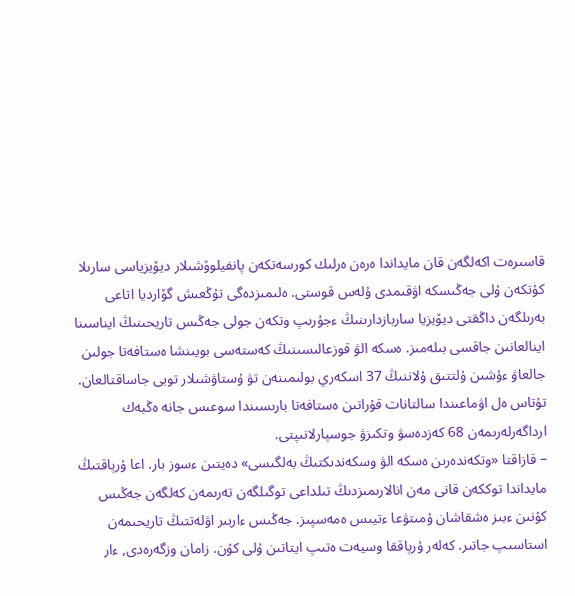قاسىرەت اكەلگەن قان مايداندا ەرەن ەرلىك كورسەتكەن پانفيلوۆشىلار ديۆيزياسى سارىلا كۇتكەن ۇلى جەڭىسكە اۋقىمدى ۇلەس قوستى. ەلىمىزدەگى تۇڭعىش گۆارديا اتاعى بەرىلگەن داڭقتى ديۆيزيا ساربازدارىنىڭ ءجۇرىپ وتكەن جولى جەڭىس تاريحىنىڭ ايناسىنا اينالعانىن جاقسى بىلەمىز. ەسكە الۋ قوزعالىسىنىڭ كەستەسى بويىنشا ەستافەتا جولىن جالعاۋ ءۇشىن ۇلتتىق ۇلاننىڭ 37 اسكەري بولىمىنەن تۋ ۇستاۋشىلار توبى جاساقتالعان. تۇتاس ەل اۋماعىندا سالتانات قۇراتىن ەستافەتا بارىسىندا سوعىس جانە ەڭبەك ارداگەرلەرىمەن 68 كەزدەسۋ وتكىزۋ جوسپارلانىپتى.
– قازاقتا «وتكەندەرىن ەسكە الۋ وسكەندىكتىڭ بەلگىسى» دەيتىن ءسوز بار. اعا ۇرپاقتىڭ مايداندا توككەن قانى مەن انالارىمىزدىڭ تىلداعى توگىلگەن تەرىمەن كەلگەن جەڭىس كۇنىن ءبىز ەشقاشان ۇمىتۋعا ءتيىس ەمەسپىز. جەڭىس ءاربىر اۋلەتتىڭ تاريحىمەن استاسىپ جاتىر. كەلەر ۇرپاققا وسيەت ەتىپ ايتاتىن ۇلى كۇن. زامان وزگەرەدى, ءار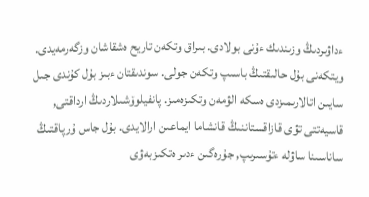ءداۋىردىڭ وزىندىك ءۇنى بولادى. بىراق وتكەن تاريح ەشقاشان وزگەرمەيدى. ويتكەنى بۇل حالىقتىڭ باسىپ وتكەن جولى. سوندىقتان ءبىز بۇل كۇندى جىل سايىن اتالارىمىزدى ەسكە الۋمەن وتكىزەمىز. پانفيلوۆشىلاردىڭ ارداقتى, قاسيەتتى تۋى قازاقستاننىڭ قانشاما ايماعىن ارالايدى. بۇل جاس ۇرپاقتىڭ ساناسىنا ساۋلە ءتۇسىرىپ, جۇرەگىن ءدىر ەتكىزبەۋى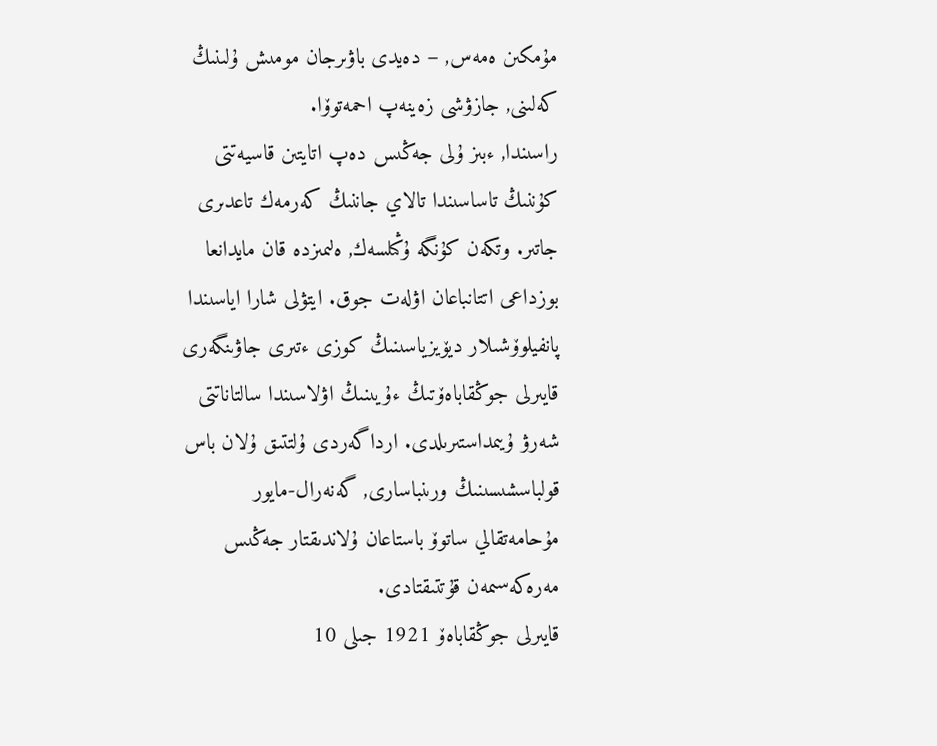مۇمكىن ەمەس, – دەيدى باۋىرجان مومىش ۇلىنىڭ كەلىنى, جازۋشى زەينەپ احمەتوۆا.
راسىندا, ءبىز ۇلى جەڭىس دەپ اتايتىن قاسيەتتى كۇننىڭ تاساسىندا تالاي جاننىڭ كەرمەك تاعدىرى جاتىر. وتكەن كۇنگە ۇڭىلسەك, ەلىمىزدە قان مايدانعا بوزداعى اتتانباعان اۋلەت جوق. ايتۋلى شارا اياسىندا پانفيلوۆشىلار ديۆيزياسىنىڭ كوزى ءتىرى جاۋىنگەرى قايىرلى جوڭقاباەۆتىڭ ءۇيىنىڭ اۋلاسىندا سالتاناتتى شەرۋ ۇيىمداستىرىلدى. ارداگەردى ۇلتتىق ۇلان باس قولباسشىسىنىڭ ورىنباسارى, گەنەرال-مايور مۇحامەتقالي ساتوۆ باستاعان ۇلاندىقتار جەڭىس مەرەكەسىمەن قۇتتىقتادى.
قايىرلى جوڭقاباەۆ 1921 جىلى 10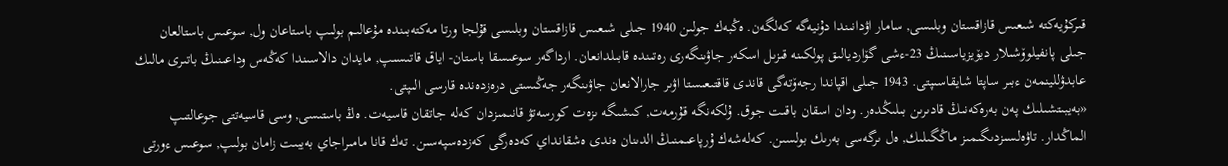قىركۇيەكتە شىعىس قازاقستان وبلىسى, سامار اۋدانىندا دۇنيەگە كەلگەن. ەڭبەك جولىن 1940 جىلى شىعىس قازاقستان وبلىسى قۇلجا ورتا مەكتەبىندە مۇعالىم بولىپ باستاعان ول, سوعىس باستالعان جىلى پانفيلوۆشىلار ديۆيزياسىنىڭ 23-ءشى گۆارديالىق پولكىنە قىزىل اسكەر جاۋىنگەرى رەتىندە قابىلدانعان. ارداگەر سوعىسقا باستان- اياق قاتىسىپ, مايدان دالاسىندا كەڭەس وداعىنىڭ باتىرى مالىك عابدۋللينمەن ءبىر ساپتا شايقاسىپتى. 1943 جىلى اقپاندا رجەۆتەگى قاندى قاقتىعىستا اۋىر جارالانعان جاۋىنگەر جەڭىستى درەزدەندە قارسى الىپتى.
«بەيبىتشىلىك پەن بەرەكەنىڭ قادىرىن بىلىڭدەر. ودان اسقان باقىت جوق. ۇلكەنگە قۇرمەت, كىشىگە ىزەت كورسەتۋ قانىمىزدان كەلە جاتقان قاسيەت. ەڭ باستىسى, وسى قاسيەتتى جوعالتىپ الماڭدار. تاۋەلسىزدىگىمىز ماڭگىلىك, ەل ىرگەسى بەرىك بولسىن. كەلەشەك ۇرپاعىمنىڭ الدىنان ەندى ەشقانداي كەدەرگى كەزدەسپەسىن. تەك قانا مامىراجاي بەيبىت زامان بولىپ, سوعىس ءورتى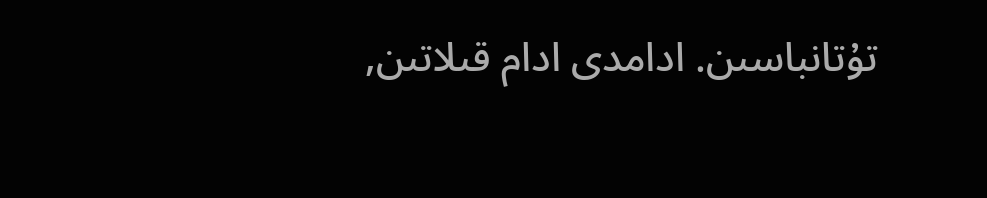تۇتانباسىن. ادامدى ادام قىلاتىن,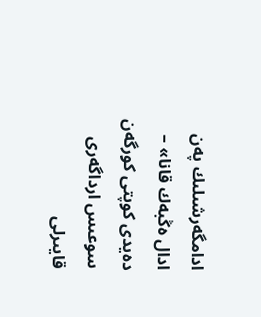ادامگەرشىلىك پەن ادال ەڭبەك قانا» – دەيدى كوپتى كورگەن سوعىس ارداگەرى قايىرلى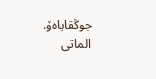جوڭقاباەۆ.
الماتى